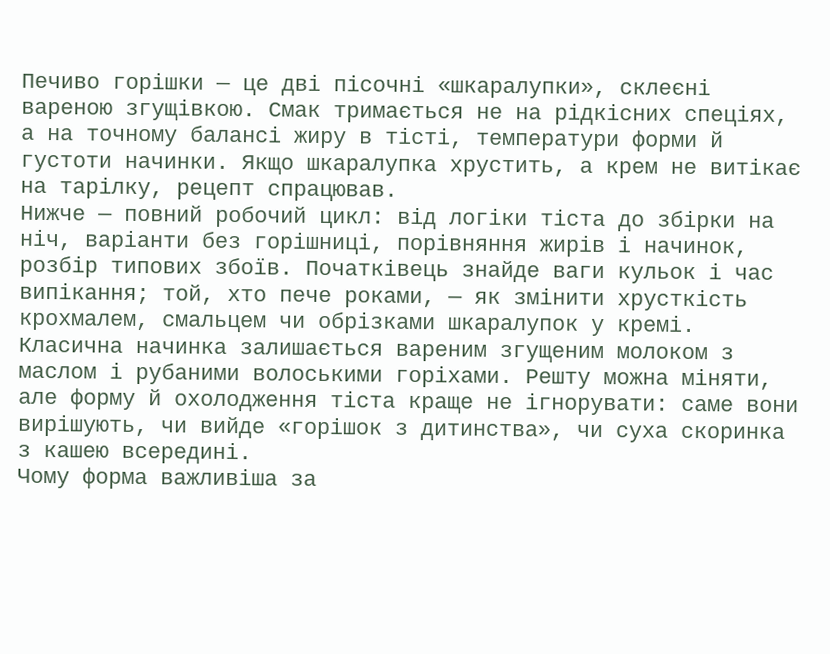Печиво горішки — це дві пісочні «шкаралупки», склеєні вареною згущівкою. Смак тримається не на рідкісних спеціях, а на точному балансі жиру в тісті, температури форми й густоти начинки. Якщо шкаралупка хрустить, а крем не витікає на тарілку, рецепт спрацював.
Нижче — повний робочий цикл: від логіки тіста до збірки на ніч, варіанти без горішниці, порівняння жирів і начинок, розбір типових збоїв. Початківець знайде ваги кульок і час випікання; той, хто пече роками, — як змінити хрусткість крохмалем, смальцем чи обрізками шкаралупок у кремі.
Класична начинка залишається вареним згущеним молоком з маслом і рубаними волоськими горіхами. Решту можна міняти, але форму й охолодження тіста краще не ігнорувати: саме вони вирішують, чи вийде «горішок з дитинства», чи суха скоринка з кашею всередині.
Чому форма важливіша за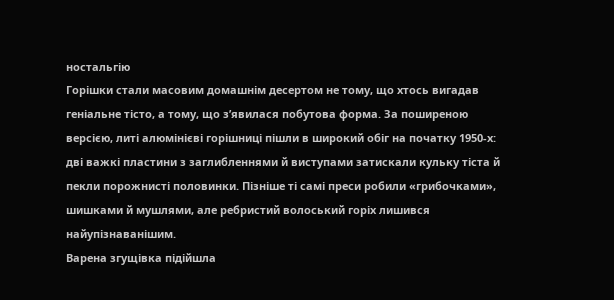ностальгію
Горішки стали масовим домашнім десертом не тому, що хтось вигадав геніальне тісто, а тому, що з’явилася побутова форма. За поширеною версією, литі алюмінієві горішниці пішли в широкий обіг на початку 1950-х: дві важкі пластини з заглибленнями й виступами затискали кульку тіста й пекли порожнисті половинки. Пізніше ті самі преси робили «грибочками», шишками й мушлями, але ребристий волоський горіх лишився найупізнаванішим.
Варена згущівка підійшла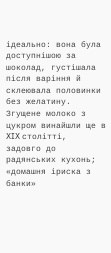ідеально: вона була доступнішою за шоколад, густішала після варіння й склеювала половинки без желатину. Згущене молоко з цукром винайшли ще в XIX столітті, задовго до радянських кухонь; «домашня іриска з банки»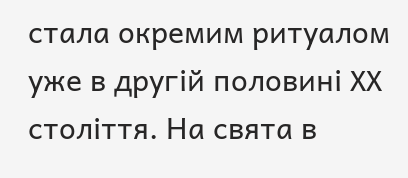стала окремим ритуалом уже в другій половині XX століття. На свята в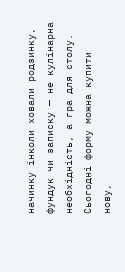начинку інколи ховали родзинку, фундук чи записку — не кулінарна необхідність, а гра для столу.
Сьогодні форму можна купити нову,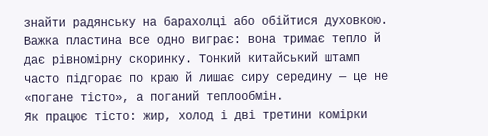знайти радянську на барахолці або обійтися духовкою. Важка пластина все одно виграє: вона тримає тепло й дає рівномірну скоринку. Тонкий китайський штамп часто підгорає по краю й лишає сиру середину — це не «погане тісто», а поганий теплообмін.
Як працює тісто: жир, холод і дві третини комірки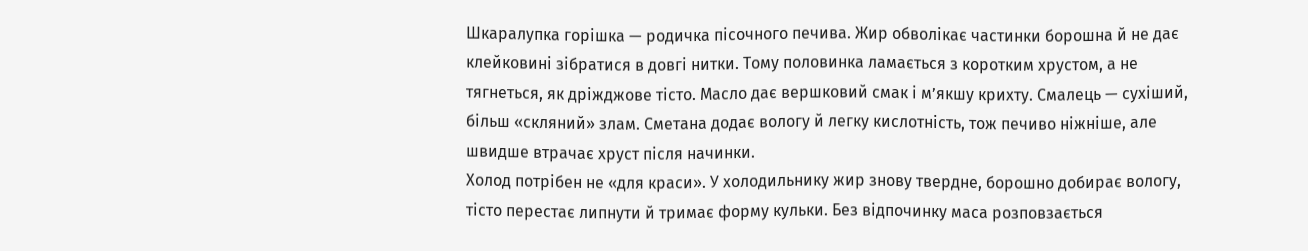Шкаралупка горішка — родичка пісочного печива. Жир обволікає частинки борошна й не дає клейковині зібратися в довгі нитки. Тому половинка ламається з коротким хрустом, а не тягнеться, як дріжджове тісто. Масло дає вершковий смак і м’якшу крихту. Смалець — сухіший, більш «скляний» злам. Сметана додає вологу й легку кислотність, тож печиво ніжніше, але швидше втрачає хруст після начинки.
Холод потрібен не «для краси». У холодильнику жир знову твердне, борошно добирає вологу, тісто перестає липнути й тримає форму кульки. Без відпочинку маса розповзається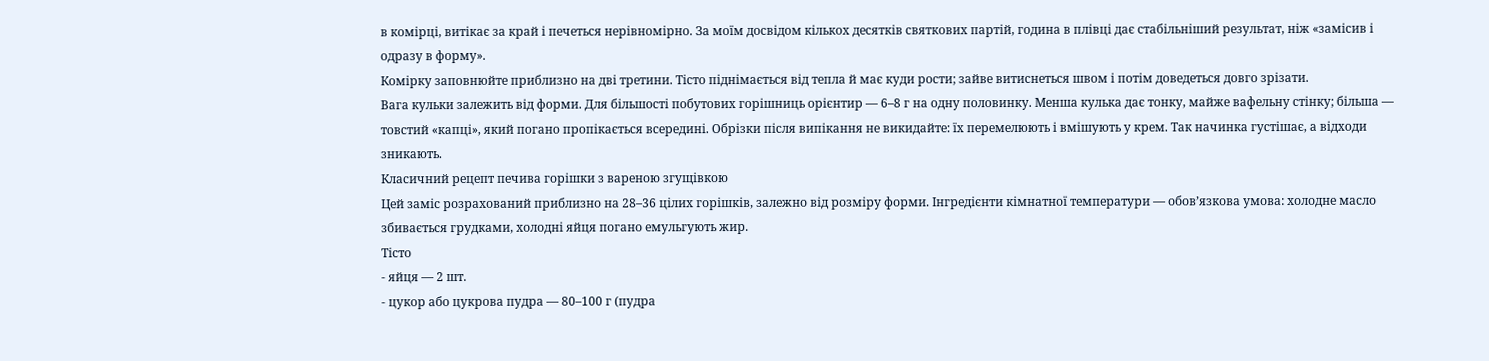в комірці, витікає за край і печеться нерівномірно. За моїм досвідом кількох десятків святкових партій, година в плівці дає стабільніший результат, ніж «замісив і одразу в форму».
Комірку заповнюйте приблизно на дві третини. Тісто піднімається від тепла й має куди рости; зайве витиснеться швом і потім доведеться довго зрізати.
Вага кульки залежить від форми. Для більшості побутових горішниць орієнтир — 6–8 г на одну половинку. Менша кулька дає тонку, майже вафельну стінку; більша — товстий «капці», який погано пропікається всередині. Обрізки після випікання не викидайте: їх перемелюють і вмішують у крем. Так начинка густішає, а відходи зникають.
Класичний рецепт печива горішки з вареною згущівкою
Цей заміс розрахований приблизно на 28–36 цілих горішків, залежно від розміру форми. Інгредієнти кімнатної температури — обов’язкова умова: холодне масло збивається грудками, холодні яйця погано емульгують жир.
Тісто
- яйця — 2 шт.
- цукор або цукрова пудра — 80–100 г (пудра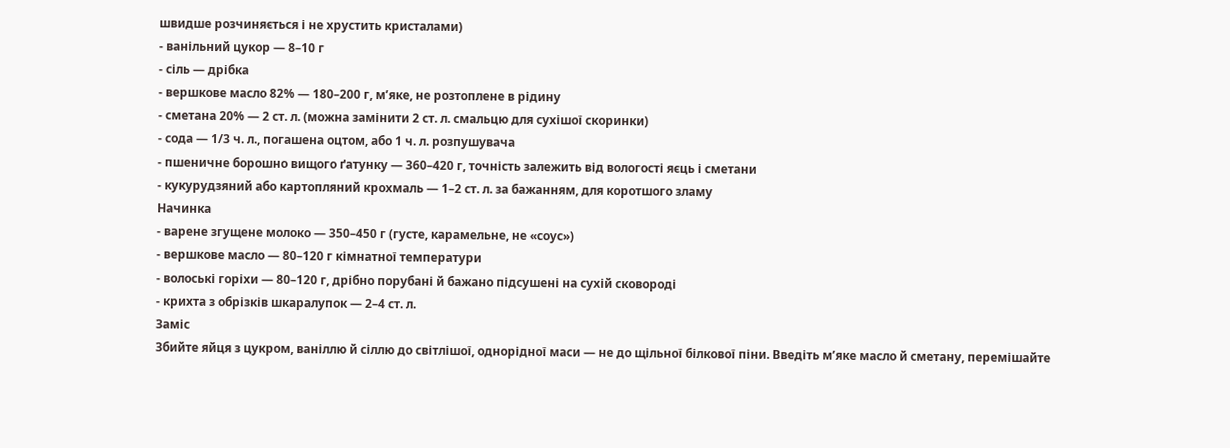швидше розчиняється і не хрустить кристалами)
- ванільний цукор — 8–10 г
- сіль — дрібка
- вершкове масло 82% — 180–200 г, м’яке, не розтоплене в рідину
- сметана 20% — 2 ст. л. (можна замінити 2 ст. л. смальцю для сухішої скоринки)
- сода — 1/3 ч. л., погашена оцтом, або 1 ч. л. розпушувача
- пшеничне борошно вищого ґатунку — 360–420 г, точність залежить від вологості яєць і сметани
- кукурудзяний або картопляний крохмаль — 1–2 ст. л. за бажанням, для коротшого зламу
Начинка
- варене згущене молоко — 350–450 г (густе, карамельне, не «соус»)
- вершкове масло — 80–120 г кімнатної температури
- волоські горіхи — 80–120 г, дрібно порубані й бажано підсушені на сухій сковороді
- крихта з обрізків шкаралупок — 2–4 ст. л.
Заміс
Збийте яйця з цукром, ваніллю й сіллю до світлішої, однорідної маси — не до щільної білкової піни. Введіть м’яке масло й сметану, перемішайте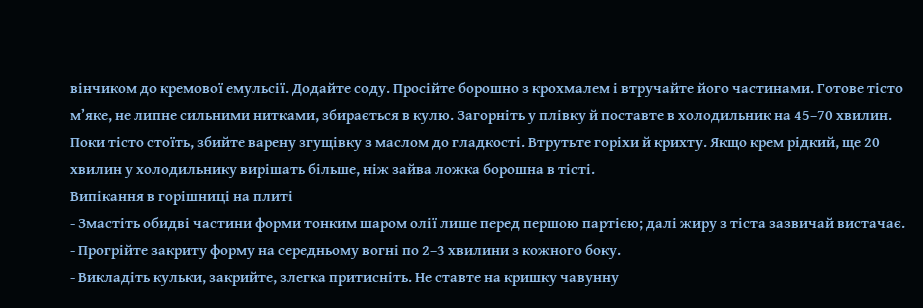вінчиком до кремової емульсії. Додайте соду. Просійте борошно з крохмалем і втручайте його частинами. Готове тісто м’яке, не липне сильними нитками, збирається в кулю. Загорніть у плівку й поставте в холодильник на 45–70 хвилин.
Поки тісто стоїть, збийте варену згущівку з маслом до гладкості. Втрутьте горіхи й крихту. Якщо крем рідкий, ще 20 хвилин у холодильнику вирішать більше, ніж зайва ложка борошна в тісті.
Випікання в горішниці на плиті
- Змастіть обидві частини форми тонким шаром олії лише перед першою партією; далі жиру з тіста зазвичай вистачає.
- Прогрійте закриту форму на середньому вогні по 2–3 хвилини з кожного боку.
- Викладіть кульки, закрийте, злегка притисніть. Не ставте на кришку чавунну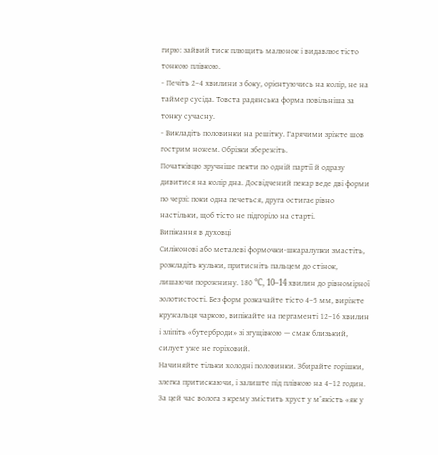гирю: зайвий тиск плющить малюнок і видавлює тісто тонкою плівкою.
- Печіть 2–4 хвилини з боку, орієнтуючись на колір, не на таймер сусіда. Товста радянська форма повільніша за тонку сучасну.
- Викладіть половинки на решітку. Гарячими зріжте шов гострим ножем. Обрізки збережіть.
Початківцю зручніше пекти по одній партії й одразу дивитися на колір дна. Досвідчений пекар веде дві форми по черзі: поки одна печеться, друга остигає рівно настільки, щоб тісто не підгоріло на старті.
Випікання в духовці
Силіконові або металеві формочки-шкаралупки змастіть, розкладіть кульки, притисніть пальцем до стінок, лишаючи порожнину. 180 °C, 10–14 хвилин до рівномірної золотистості. Без форм розкачайте тісто 4–5 мм, виріжте кружальця чаркою, випікайте на пергаменті 12–16 хвилин і зліпіть «бутерброди» зі згущівкою — смак близький, силует уже не горіховий.
Начиняйте тільки холодні половинки. Збирайте горішки, злегка притискаючи, і залиште під плівкою на 4–12 годин. За цей час волога з крему змістить хруст у м’якість «як у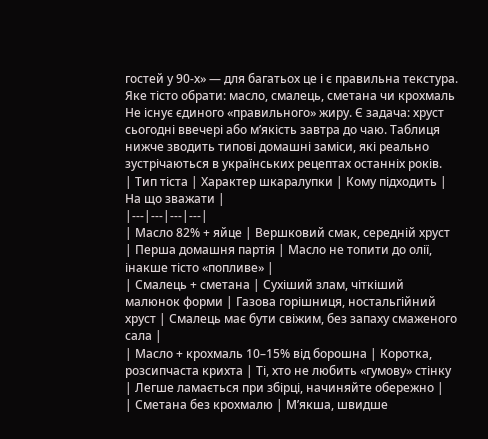гостей у 90-х» — для багатьох це і є правильна текстура.
Яке тісто обрати: масло, смалець, сметана чи крохмаль
Не існує єдиного «правильного» жиру. Є задача: хруст сьогодні ввечері або м’якість завтра до чаю. Таблиця нижче зводить типові домашні заміси, які реально зустрічаються в українських рецептах останніх років.
| Тип тіста | Характер шкаралупки | Кому підходить | На що зважати |
|---|---|---|---|
| Масло 82% + яйце | Вершковий смак, середній хруст | Перша домашня партія | Масло не топити до олії, інакше тісто «попливе» |
| Смалець + сметана | Сухіший злам, чіткіший малюнок форми | Газова горішниця, ностальгійний хруст | Смалець має бути свіжим, без запаху смаженого сала |
| Масло + крохмаль 10–15% від борошна | Коротка, розсипчаста крихта | Ті, хто не любить «гумову» стінку | Легше ламається при збірці, начиняйте обережно |
| Сметана без крохмалю | М’якша, швидше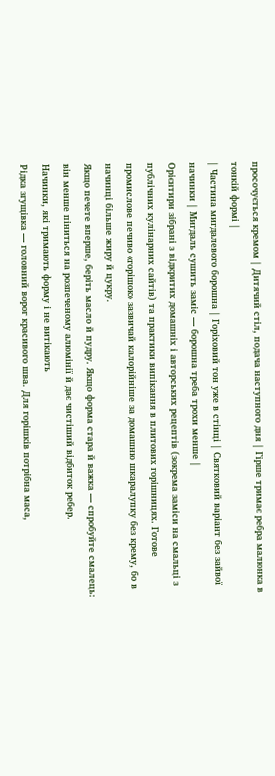просочується кремом | Дитячий стіл, подача наступного дня | Гірше тримає ребра малюнка в тонкій формі |
| Частина мигдалевого борошна | Горіховий тон уже в стінці | Святковий варіант без зайвої начинки | Мигдаль сушить заміс — борошна треба трохи менше |
Орієнтири зібрані з відкритих домашніх і авторських рецептів (зокрема заміси на смальці з публічних кулінарних сайтів) та практики випікання в плитових горішницях. Готове промислове печиво «горішок» зазвичай калорійніше за домашню шкаралупку без крему, бо в начинці більше жиру й цукру.
Якщо печете вперше, беріть масло й пудру. Якщо форма стара й важка — спробуйте смалець: він менше піниться на розпеченому алюмінії й дає чистіший відбиток ребер.
Начинки, які тримають форму і не витікають
Рідка згущівка — головний ворог красивого шва. Для горішків потрібна маса,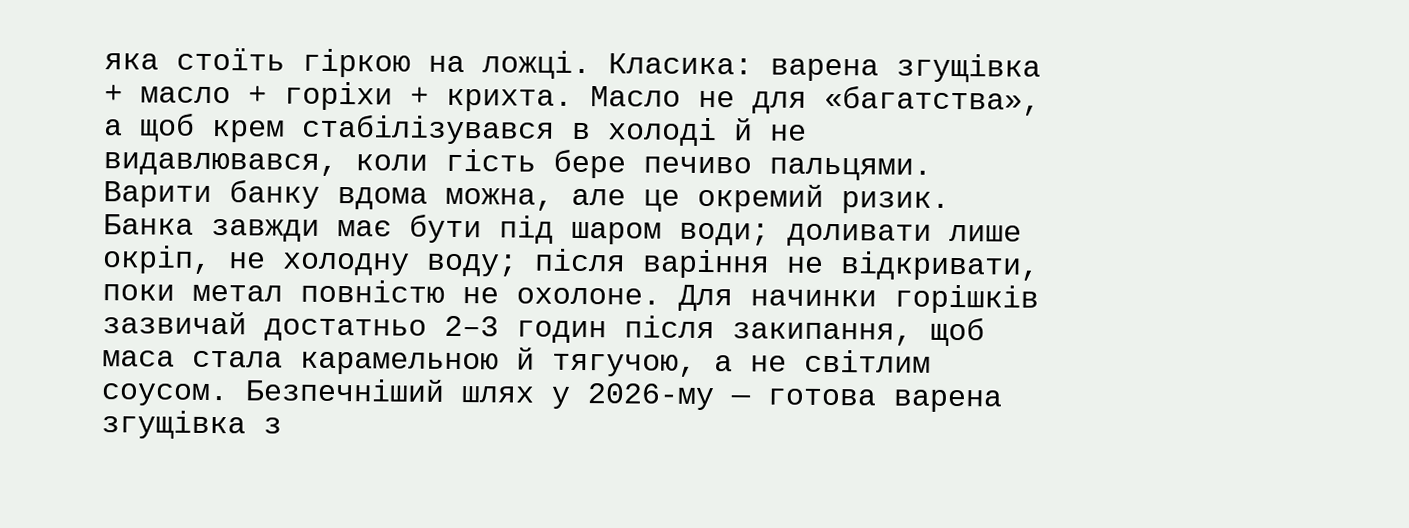яка стоїть гіркою на ложці. Класика: варена згущівка + масло + горіхи + крихта. Масло не для «багатства», а щоб крем стабілізувався в холоді й не видавлювався, коли гість бере печиво пальцями.
Варити банку вдома можна, але це окремий ризик. Банка завжди має бути під шаром води; доливати лише окріп, не холодну воду; після варіння не відкривати, поки метал повністю не охолоне. Для начинки горішків зазвичай достатньо 2–3 годин після закипання, щоб маса стала карамельною й тягучою, а не світлим соусом. Безпечніший шлях у 2026-му — готова варена згущівка з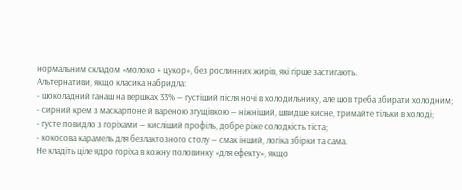нормальним складом «молоко + цукор», без рослинних жирів, які гірше застигають.
Альтернативи, якщо класика набридла:
- шоколадний ганаш на вершках 33% — густіший після ночі в холодильнику, але шов треба збирати холодним;
- сирний крем з маскарпоне й вареною згущівкою — ніжніший, швидше кисне, тримайте тільки в холоді;
- густе повидло з горіхами — кисліший профіль, добре ріже солодкість тіста;
- кокосова карамель для безлактозного столу — смак інший, логіка збірки та сама.
Не кладіть ціле ядро горіха в кожну половинку «для ефекту», якщо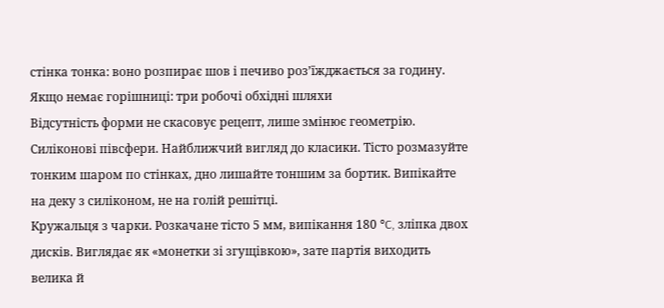стінка тонка: воно розпирає шов і печиво роз’їжджається за годину.
Якщо немає горішниці: три робочі обхідні шляхи
Відсутність форми не скасовує рецепт, лише змінює геометрію.
Силіконові півсфери. Найближчий вигляд до класики. Тісто розмазуйте тонким шаром по стінках, дно лишайте тоншим за бортик. Випікайте на деку з силіконом, не на голій решітці.
Кружальця з чарки. Розкачане тісто 5 мм, випікання 180 °C, зліпка двох дисків. Виглядає як «монетки зі згущівкою», зате партія виходить велика й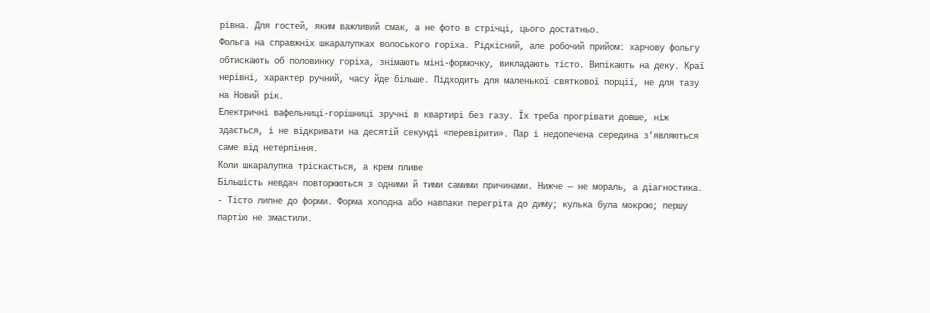рівна. Для гостей, яким важливий смак, а не фото в стрічці, цього достатньо.
Фольга на справжніх шкаралупках волоського горіха. Рідкісний, але робочий прийом: харчову фольгу обтискають об половинку горіха, знімають міні-формочку, викладають тісто. Випікають на деку. Краї нерівні, характер ручний, часу йде більше. Підходить для маленької святкової порції, не для тазу на Новий рік.
Електричні вафельниці-горішниці зручні в квартирі без газу. Їх треба прогрівати довше, ніж здається, і не відкривати на десятій секунді «перевірити». Пар і недопечена середина з’являються саме від нетерпіння.
Коли шкаралупка тріскається, а крем пливе
Більшість невдач повторюються з одними й тими самими причинами. Нижче — не мораль, а діагностика.
- Тісто липне до форми. Форма холодна або навпаки перегріта до диму; кулька була мокрою; першу партію не змастили.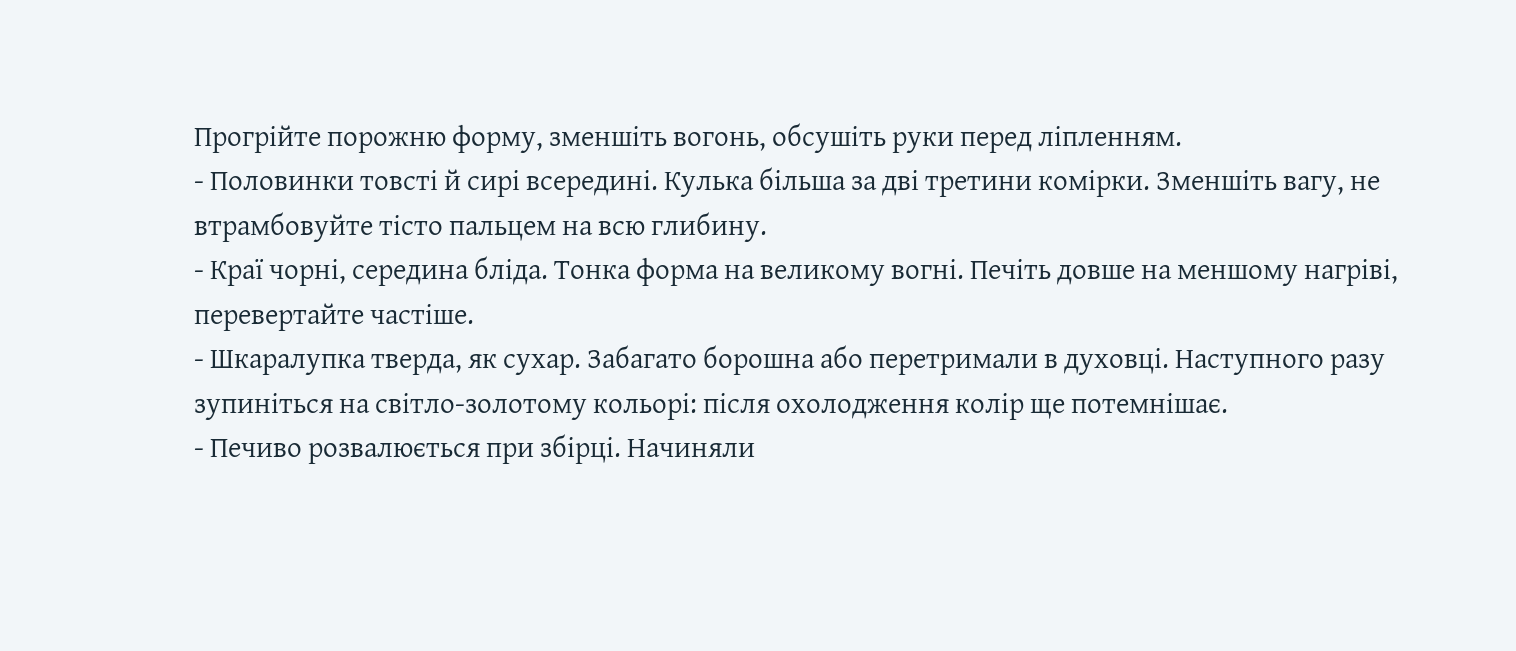Прогрійте порожню форму, зменшіть вогонь, обсушіть руки перед ліпленням.
- Половинки товсті й сирі всередині. Кулька більша за дві третини комірки. Зменшіть вагу, не втрамбовуйте тісто пальцем на всю глибину.
- Краї чорні, середина бліда. Тонка форма на великому вогні. Печіть довше на меншому нагріві, перевертайте частіше.
- Шкаралупка тверда, як сухар. Забагато борошна або перетримали в духовці. Наступного разу зупиніться на світло-золотому кольорі: після охолодження колір ще потемнішає.
- Печиво розвалюється при збірці. Начиняли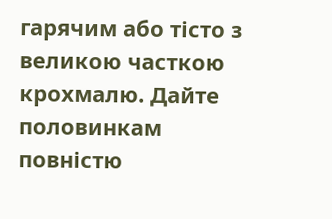гарячим або тісто з великою часткою крохмалю. Дайте половинкам повністю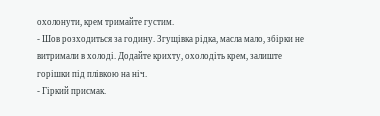охолонути, крем тримайте густим.
- Шов розходиться за годину. Згущівка рідка, масла мало, збірки не витримали в холоді. Додайте крихту, охолодіть крем, залиште горішки під плівкою на ніч.
- Гіркий присмак.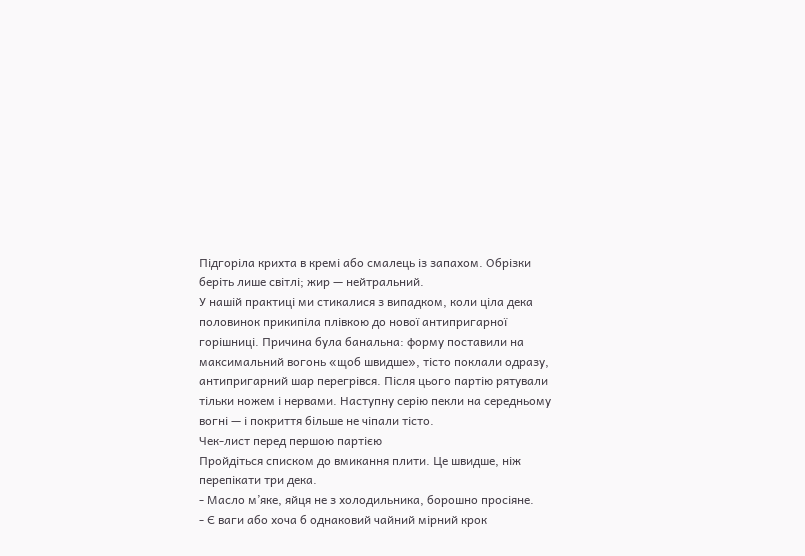Підгоріла крихта в кремі або смалець із запахом. Обрізки беріть лише світлі; жир — нейтральний.
У нашій практиці ми стикалися з випадком, коли ціла дека половинок прикипіла плівкою до нової антипригарної горішниці. Причина була банальна: форму поставили на максимальний вогонь «щоб швидше», тісто поклали одразу, антипригарний шар перегрівся. Після цього партію рятували тільки ножем і нервами. Наступну серію пекли на середньому вогні — і покриття більше не чіпали тісто.
Чек-лист перед першою партією
Пройдіться списком до вмикання плити. Це швидше, ніж перепікати три дека.
- Масло м’яке, яйця не з холодильника, борошно просіяне.
- Є ваги або хоча б однаковий чайний мірний крок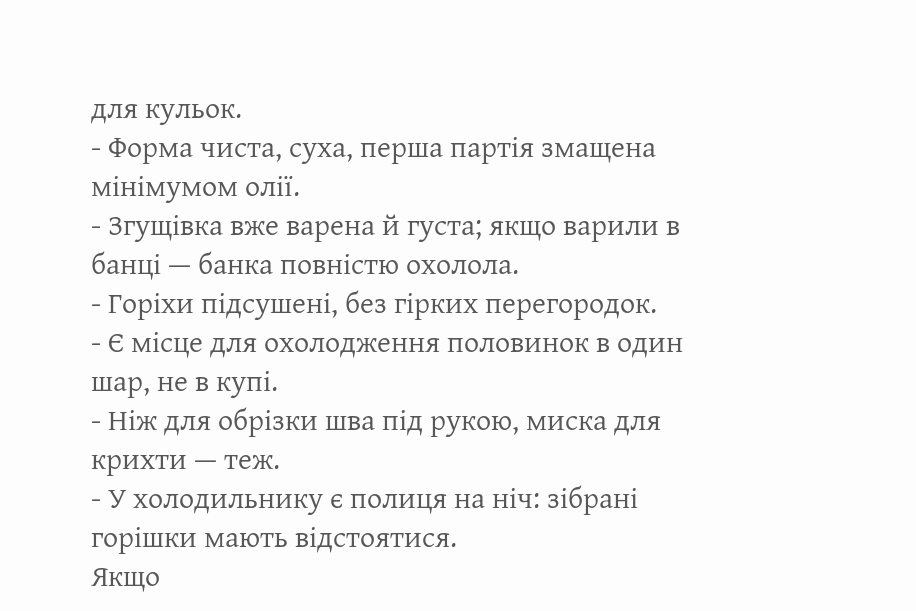для кульок.
- Форма чиста, суха, перша партія змащена мінімумом олії.
- Згущівка вже варена й густа; якщо варили в банці — банка повністю охолола.
- Горіхи підсушені, без гірких перегородок.
- Є місце для охолодження половинок в один шар, не в купі.
- Ніж для обрізки шва під рукою, миска для крихти — теж.
- У холодильнику є полиця на ніч: зібрані горішки мають відстоятися.
Якщо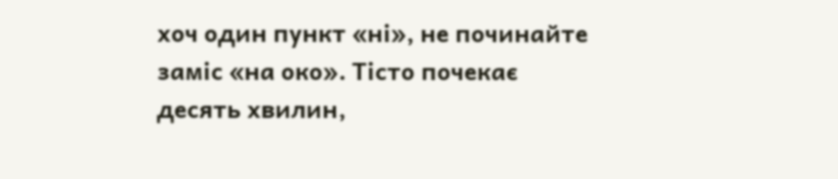хоч один пункт «ні», не починайте заміс «на око». Тісто почекає десять хвилин,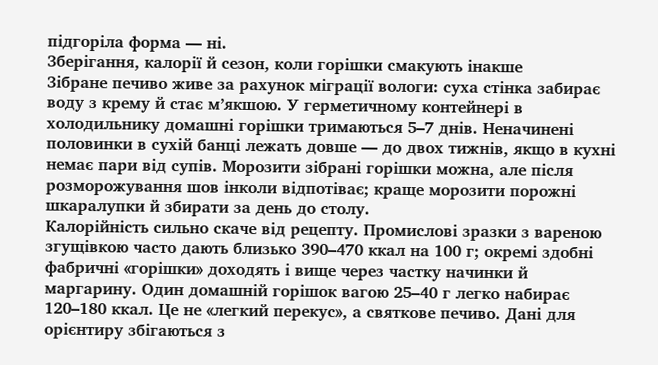підгоріла форма — ні.
Зберігання, калорії й сезон, коли горішки смакують інакше
Зібране печиво живе за рахунок міграції вологи: суха стінка забирає воду з крему й стає м’якшою. У герметичному контейнері в холодильнику домашні горішки тримаються 5–7 днів. Неначинені половинки в сухій банці лежать довше — до двох тижнів, якщо в кухні немає пари від супів. Морозити зібрані горішки можна, але після розморожування шов інколи відпотіває; краще морозити порожні шкаралупки й збирати за день до столу.
Калорійність сильно скаче від рецепту. Промислові зразки з вареною згущівкою часто дають близько 390–470 ккал на 100 г; окремі здобні фабричні «горішки» доходять і вище через частку начинки й маргарину. Один домашній горішок вагою 25–40 г легко набирає 120–180 ккал. Це не «легкий перекус», а святкове печиво. Дані для орієнтиру збігаються з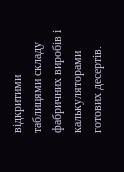відкритими таблицями складу фабричних виробів і калькуляторами готових десертів.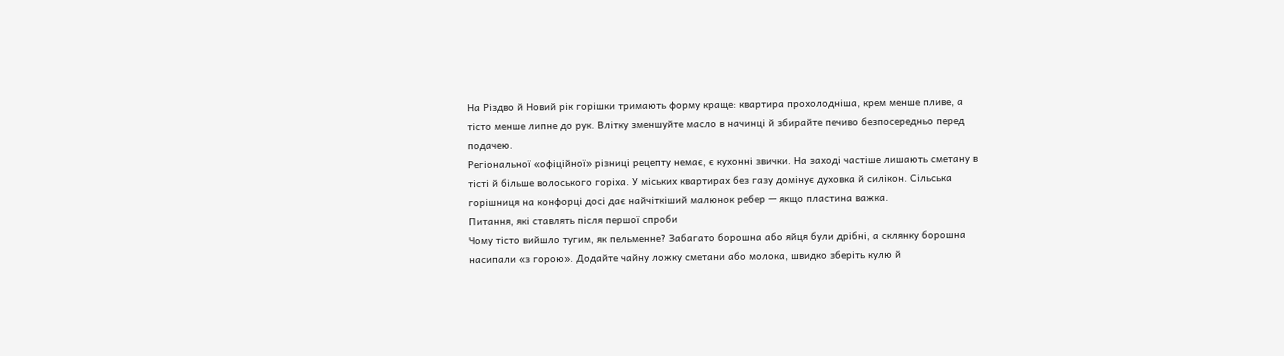На Різдво й Новий рік горішки тримають форму краще: квартира прохолодніша, крем менше пливе, а тісто менше липне до рук. Влітку зменшуйте масло в начинці й збирайте печиво безпосередньо перед подачею.
Регіональної «офіційної» різниці рецепту немає, є кухонні звички. На заході частіше лишають сметану в тісті й більше волоського горіха. У міських квартирах без газу домінує духовка й силікон. Сільська горішниця на конфорці досі дає найчіткіший малюнок ребер — якщо пластина важка.
Питання, які ставлять після першої спроби
Чому тісто вийшло тугим, як пельменне? Забагато борошна або яйця були дрібні, а склянку борошна насипали «з горою». Додайте чайну ложку сметани або молока, швидко зберіть кулю й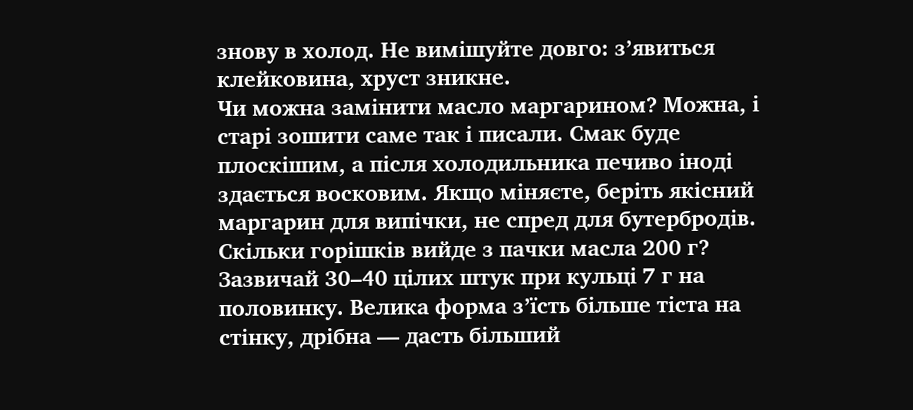знову в холод. Не вимішуйте довго: з’явиться клейковина, хруст зникне.
Чи можна замінити масло маргарином? Можна, і старі зошити саме так і писали. Смак буде плоскішим, а після холодильника печиво іноді здається восковим. Якщо міняєте, беріть якісний маргарин для випічки, не спред для бутербродів.
Скільки горішків вийде з пачки масла 200 г? Зазвичай 30–40 цілих штук при кульці 7 г на половинку. Велика форма з’їсть більше тіста на стінку, дрібна — дасть більший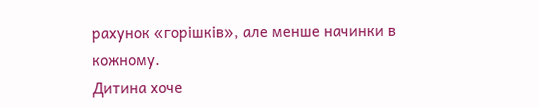рахунок «горішків», але менше начинки в кожному.
Дитина хоче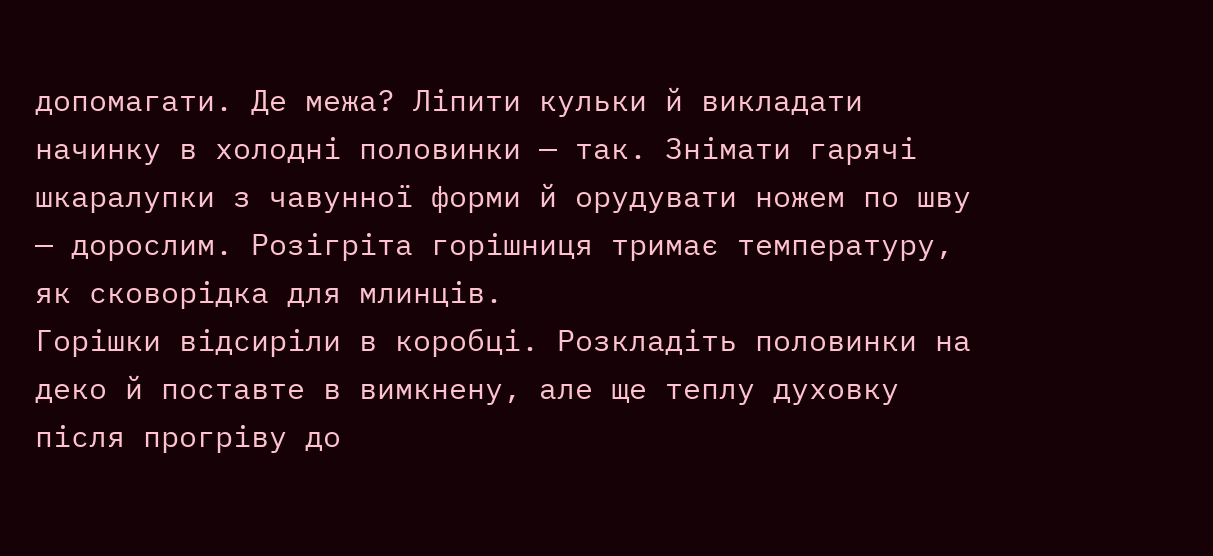допомагати. Де межа? Ліпити кульки й викладати начинку в холодні половинки — так. Знімати гарячі шкаралупки з чавунної форми й орудувати ножем по шву — дорослим. Розігріта горішниця тримає температуру, як сковорідка для млинців.
Горішки відсиріли в коробці. Розкладіть половинки на деко й поставте в вимкнену, але ще теплу духовку після прогріву до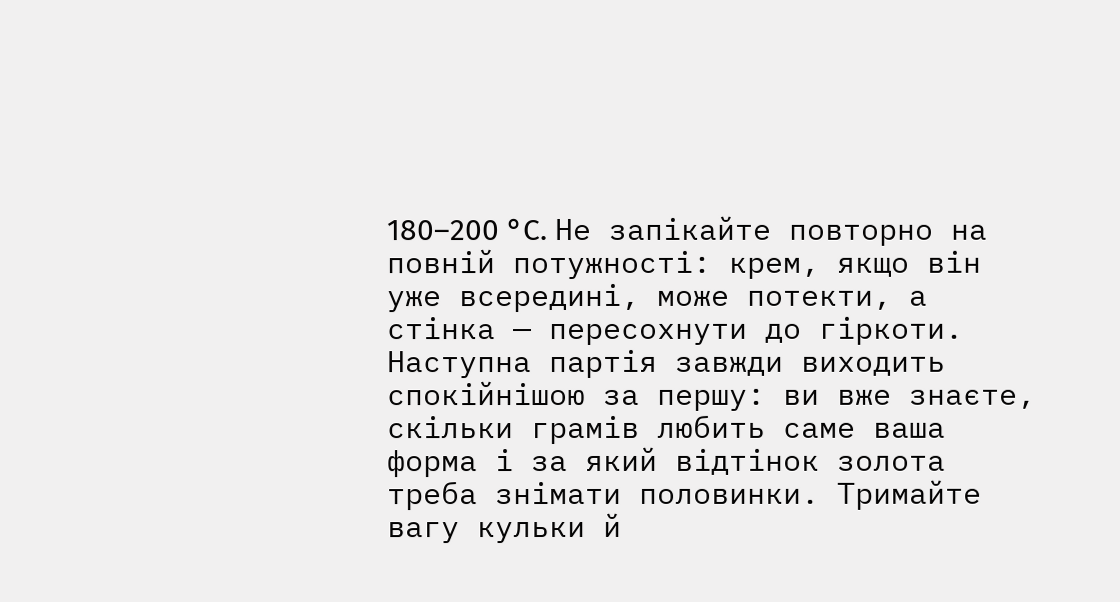180–200 °C. Не запікайте повторно на повній потужності: крем, якщо він уже всередині, може потекти, а стінка — пересохнути до гіркоти.
Наступна партія завжди виходить спокійнішою за першу: ви вже знаєте, скільки грамів любить саме ваша форма і за який відтінок золота треба знімати половинки. Тримайте вагу кульки й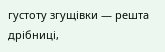густоту згущівки — решта дрібниці,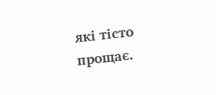які тісто прощає.